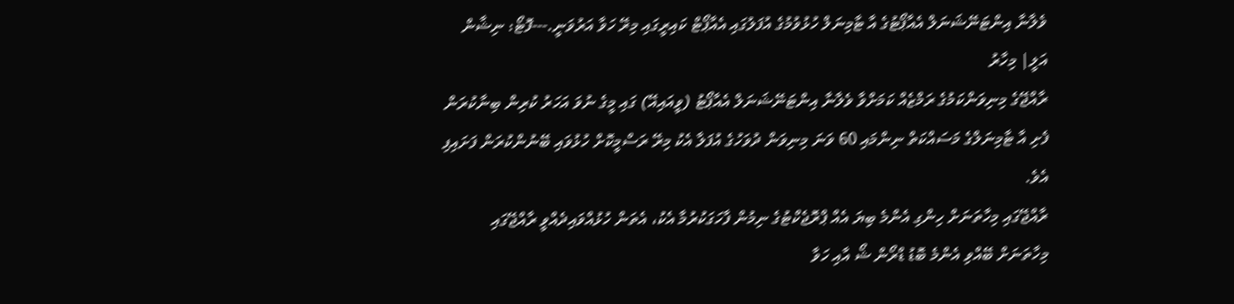ވެލާނާ އިންޓަނޭޝަނަލް އެއާޕޯޓުގެ އާ ޓާމިނަލް ހުޅުވުމުގެ އުފަލުގައި އެއާޕޯޓް ކައިރީގައި މިރޭ ހަވާ އަރުވަނީ.---ފޮޓޯ: ނިޝާން އަލީ| މިހާރު
ރާއްޖޭގެ މިނިވަންކަމުގެ ރަމްޒެއް ކަމަށްވާ ވެލާނާ އިންޓަނޭޝަނަލް އެއާޕޯޓު (ވީއައިއޭ) ގައި މީގެ ނުވަ އަހަރު ކުރިން ބިނާކުރަން ފެށި އާ ޓާމިނަލްގެ މަސައްކަތް ނިންމައި 60 ވަނަ މިނިވަން ދުވަހުގެ އުފަލާ އެކު މިރޭ ރަސްމީކޮށް ހުޅުވައި ބޭނުންކުރަން ފަށައިފި އެވެ.
ރާއްޖޭގައި މިހާތަނަށް ހިންގި އެންމެ ބިޔަ އެއް ޕްރޮޖެކްޓުގެ ނިމުން ފާހަގަކުރުމާ އެކު، އެތަން ހުޅުއްވައިދެއްވީ ރާއްޖޭގައި މިހާތަނަށް ބޭއްވި އެންމެ ބޮޑު ޑްރޯން ޝޯ އާއި ހަވާ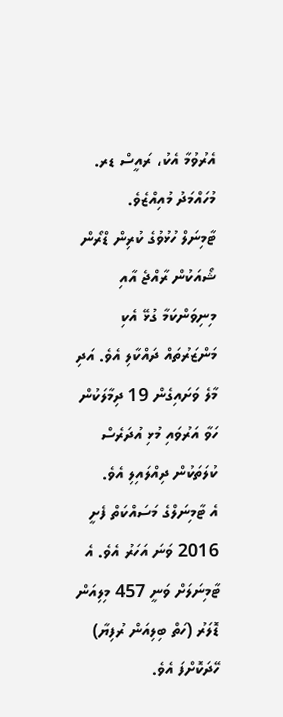އެރުވުމާ އެކު، ރައީސް ޑރ. މުހައްމަދު މުއިއްޒެވެ.
ޓާމިނަލް ހުޅުވުގެ ކުރިން ޑްރޯން ޝޯއަކުން ރާއްޖެ އާއި މިނިވަންކަމާ ގުޅޭ އެކި މަންޒަރުތައް ދައްކާލި އެވެ. އަދި މާލެ ވަށައިގެން 19 ދިމާލަކުން ހަވާ އަރުވައި މުޅި އުދަރެސް ކުލަތަކުން ދިއްލައިލި އެވެ.
އެ ޓާމިނަލްގެ މަސައްކަތް ފެށީ 2016 ވަނަ އަހަރު އެވެ. އެ ޓާމިނަލަށް ވަނީ 457 މިލިއަން ޑޮލަރު (ހަތް ބިލިއަން ރުފިޔާ) ހޭދަކޮށްފަ އެވެ.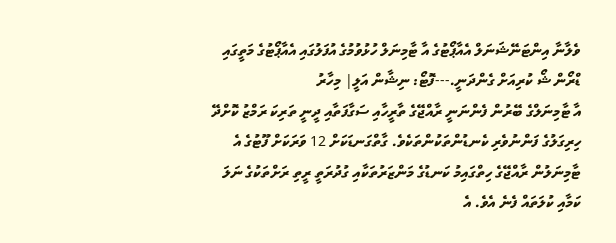ވެލާނާ އިންޓަނޭޝަނަލް އެއާޕޯޓުގެ އާ ޓާމިނަލް ހުޅުވުމުގެ އުފަލުގައި އެއާޕޯޓުގެ މަތީގައި ޑްރޯން ޝޯ ކުރިއަށް ގެންދަނީ.---ފޮޓޯ: ނިޝާން އަލީ| މިހާރު
އާ ޓާމިނަލްގެ ބޭރުން ފެންނަނީ ރާއްޖޭގެ ތާރީހާއި ސަގާފަތާއި ދީނީ ތަރިކަ ރަމްޒު ކޮށްދޭ ހިރިގަލުގެ ފަންނުވެރި ކެނޑުންތަކުންތަކެވެ. ގާތްގަނޑަކަށް 12 ވަރަކަށް ފޫޓުގެ އެ ޓާމިނަލުން ރާއްޖޭގެ ހިތްގައިމު ކަނޑުގެ މަންޒަރުތަކާއި ގުދުރަތީ ރީތި ރަށްތަކުގެ ނަލަ ކަމާއި ކުލަތައް ފެނެ އެވެ. އެ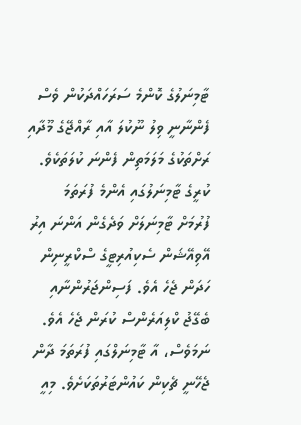ޓާމިނަލުގެ ކޮންމެ ސަރަހައްދަކުން ވެސް ފެންނާނީ ވިލު ނޫކުލަ އާއި ރާއްޖޭގެ މޫދާއި ރަށްތަކުގެ މަލަމަތިން ފެންނަ ކުލަތަކެވެ.
ކުރީގެ ޓާމިނަލުގައި އެންމެ ފުރަތަމަ ފުރުމަށް ޓާމިނަލަށް ވަދެގެން އަންނަ އިރު އޭވިއޭޝަން ސެކިއުރިޓީގެ ސްކްރީނިން ހަދަން ޖެހެ އެވެ. ފަސިންޖަރުންނާއި ބެގޭޖު ކްލިއަރެންސް ކުރަން ޖެހެ އެވެ. ނަމަވެސް، އާ ޓާމިނަލްގައި ފުރަތަމަ ދާން ޖެހޭނީ ޗެކިން ކައުންޓަރުތަކަށެވެ. މިއީ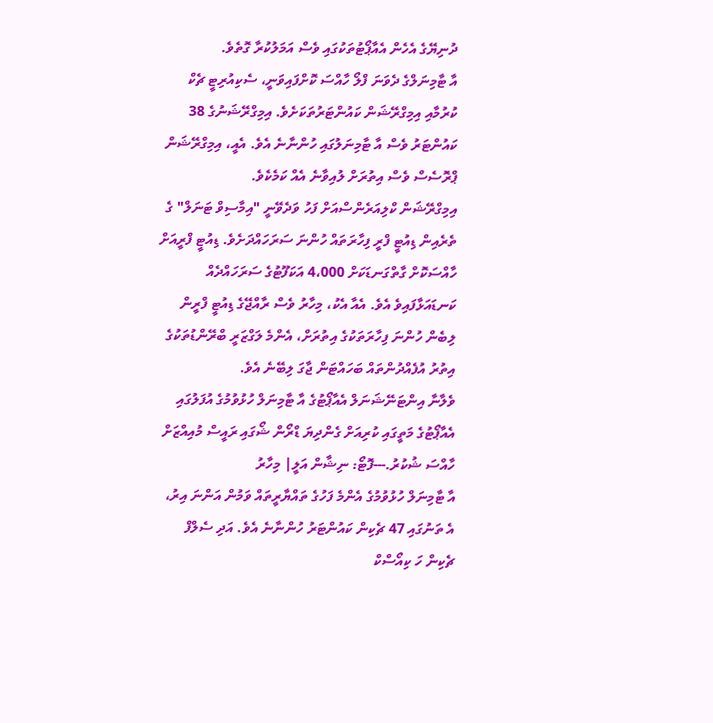ދުނިޔޭގެ އެހެން އެއާޕޯޓުތަކުގައި ވެސް އަމަލުކުރާ ގޮތެވެ.
އާ ޓާމިނަލްގެ ދެވަނަ ފްލޯ ހާއްސަ ކޮށްފައިވަނީ، ސެކިއުރިޓީ ޗެކް ކުރުމާއި އިމިގްރޭޝަން ކައުންޓަރުތަކަށެވެ. އިމިގްރޭޝަނުގެ 38 ކައުންޓަރު ވެސް އާ ޓާމިނަލުގައި ހުންނާނެ އެވެ. އެއީ، އިމިގްރޭޝަން ޕްރޮސެސް ވެސް އިތުރަށް ލުއިވާނެ އެއް ކަމެކެވެ.
އިމިގްރޭޝަން ކްލިއަރެންސްއަށް ފަހު ވަދެވޭނީ "އިމާސިވް ޓަނަލް" ގެ ތެރެއިން ޑިއުޓީ ފްރީ ފިހާރަތައް ހުންނަ ސަރަހައްދަށެވެ. ޑިއުޓީ ފްރީއަށް ހާއްސަކޮށް ގާތްގަނޑަކަށް 4،000 އަކަފޫޓުގެ ސަރަހައްދެއް ކަނޑައަޅާފައިވެ އެވެ. އެއާ އެކު، މިހާރު ވެސް ރާއްޖޭގެ ޑިއުޓީ ފްރީން ލިބެން ހުންނަ ފިހާރަތަކުގެ އިތުރަށް، އެންމެ ލަގްޒަރީ ބްރޭންޑުތަކުގެ އިތުރު އުފެއްދުންތައް ބަހައްޓަން ޖާގަ ލިބޭނެ އެވެ.
ވެލާނާ އިންޓަނޭޝަނަލް އެއާޕޯޓުގެ އާ ޓާމިނަލް ހުޅުވުމުގެ އުފަލުގައި އެއާޕޯޓުގެ މަތީގައި ކުރިއަށް ގެންދިޔަ ޑްރޯން ޝޯގައި ރައީސް މުއިއްޒަށް ހާއްސަ ޝުކުރު.---ފޮޓޯ: ނިޝާން އަލީ| މިހާރު
އާ ޓާމިނަލް ހުޅުވުމުގެ އެންމެ ފަހުގެ ތައްޔާރީތައް ވަމުން އަންނަ އިރު، އެ ތަނުގައި 47 ޗެކިން ކައުންޓަރު ހުންނާނެ އެވެ. އަދި ސެލްފް ޗެކިން ހަ ކިއޯސްކް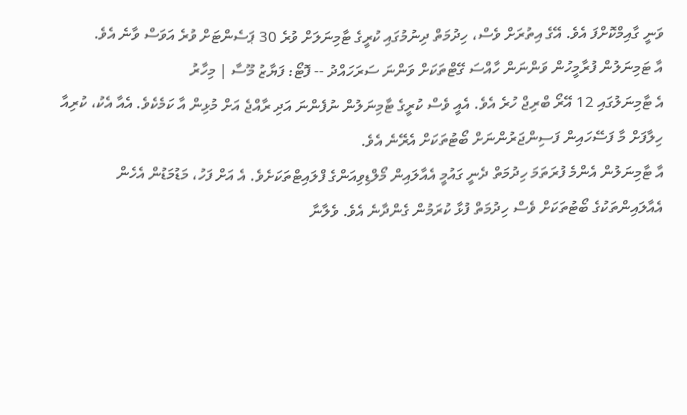ވަނީ ގާއިމްކޮށްފަ އެވެ. އޭގެ އިތުރަށް ވެސް، ހިދުމަތް ދިނުމުގައި ކުރީގެ ޓާމިނަލަށް ވުރެ 30 ޕަސެންޓަށް ވުރެ އަވަސް ވާނެ އެވެ.
އާ ޓަމިނަލުން ފުރާމީހުން ވަންނަން ހާއްސަ ގޭޓްތަކަށް ވަންނަ ސަރަހައްދު -- ފޮޓޯ: ފަޔާޒު މޫސާ | މިހާރު
އެ ޓާމިނަލުގައި 12 އޭރޯ ބްރިޖް ހުރެ އެވެ. އެއީ ވެސް ކުރީގެ ޓާމިނަލުން ނުފެންނަ އަދި ރާއްޖެ އަށް މުޅިން އާ ކަމެކެވެ. އެއާ އެކު، ކުރިއާ ހިލާފަށް މާ ފަސޭހައިން ފަސިންޖަރުންނަށް ބޯޓުތަކަށް އެރޭނެ އެވެ.
އާ ޓާމިނަލުން އެންމެ ފުރަތަމަ ހިދުމަތް ދެނީ ގައުމީ އެއާލައިން މޯލްޑިވިއަންގެ ފްލައިޓްތަކަށެވެ. އެ އަށް ފަހު، މަޑުމަޑުން އެހެން އެއާލައިންތަކުގެ ބޯޓުތަކަށް ވެސް ހިދުމަތް ފުޅާ ކުރަމުން ގެންދާނެ އެވެ. ވެލާނާ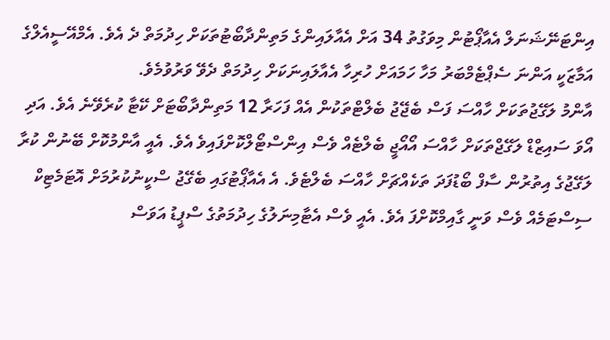އިންޓަނޭޝަނަލް އެއާޕޯޓުން މިވަގުތު 34 އަށް އެއާލައިންގެ މަތިންދާބޯޓުތަކަށް ހިދުމަތް ދެ އެވެ. އެމްއޭސީއެލްގެ އަމާޒަކީ އަންނަ ސެޕްޓެމްބަރު މަހާ ހަމައަށް ހުރިހާ އެއާލައިނަކަށް ހިދުމަތް ދެވޭ ވަރުވުމެވެ.
އާންމު ލަގޭޖުތަކަށް ހާއްސަ ފަސް ބެޖޭޖު ބެލްޓްތަކުން އެއް ފަހަރާ 12 މަތިންދާބޯޓަށް ކޭޓާ ކުރެވޭނެ އެވެ. އަދި އޯވަ ސައިޒްޑް ލަގޭޖްތަކަށް ހާއްސަ އޯއޯޖީ ބެލްޓެއް ވެސް އިންސްޓޯލްކޮށްފައިވެ އެވެ. އެއީ އާންމުކޮށް ބޭނުން ކުރާ ލަގޭޖުގެ އިތުރުން ސާފް ބޯޑުފަދަ ތަކެއްޗަށް ހާއްސަ ބެލްޓެވެ. އެ އެއާޕޯޓުގައި ބެގޭޖު ސްކީނުކުރުމަށް އޮޓަމެޓިކް ސިސްޓަމެއް ވެސް ވަނީ ގާއިމްކޮށްފަ އެވެ. އެއީ ވެސް އެޓާމިނަލުގެ ހިދުމަތުގެ ސްޕީޑު އަވަސް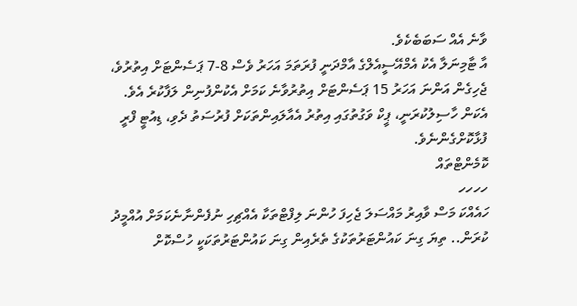ވާނެ އެއް ސަބަބެކެވެ.
އާ ޓާމިނަލާ އެކު އެމްއޭސީއެލްގެ އާމްދަނީ ފުރަތަމަ އަހަރު ވެސް 8-7 ޕަސެންޓަށް އިތުރުވެ، ޖެހިގެން އަންނަ އަހަރު 15 ޕަސެންޓަށް އިތުރުވާނެ ކަމަށް އެކުންފުނިން ލަފާކުރެ އެވެ. އެކަން ހާސިލުކުރަނީ، ޕީކް ވަގުތުގައި އިތުރު އެއާލައިންތަކަށް ފުރުސަތު ދެވި، ޑިއުޓީ ފްރީ ފުޅާކޮށްގެންނެވެ.
ކޮމެންޓްތައް
ހހހހ
ހައެއްކަ މަސް ވާއިރު މައްސަލަ ޖެހިފަ ހުންނަ ލިފްޓްތަކާ އެއްޗިހި ނުފެންނާނެކަމަށް އުއްމީދު ކުރަން.. ތިޔަ ގިނަ ކައުންޓަރުތަކުގެ ތެރެއިން ގިނަ ކައުންޓަރުތަކަކީ ހުސްކޮށް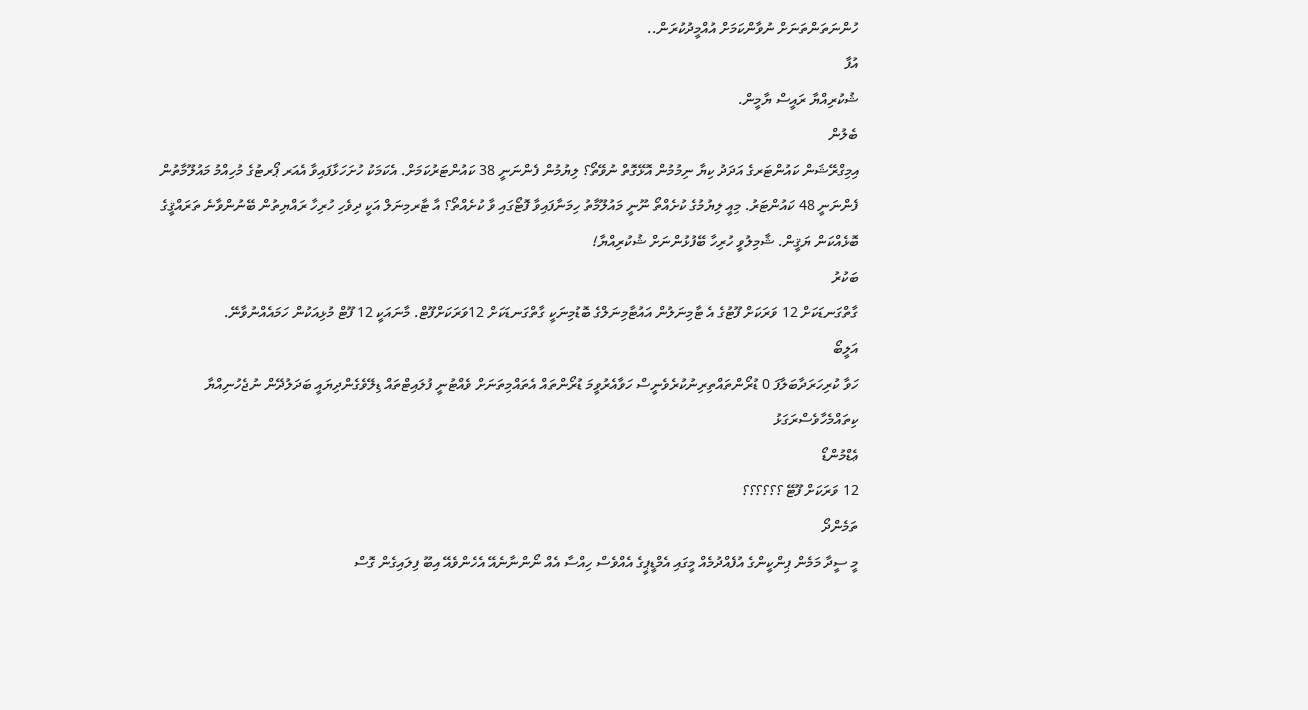ހުންނަތަންތަނަށް ނުވާންކަމަށް އުއްމީދުކުރަން..
އުފާ
ޝުކުރިއްޔާ ރައީސް ޔާމީން.
ބެލުން
އިމިގްރޭޝަން ކައުންޓަރގެ އަދަދު ކިޔާ ނިމުމުން އޮޅޭގޮތް ނުވޭތޯ؟ ލިޔުމުން ފެންނަނީ 38 ކައުންޓަރުކަމަށް. އެކަމަކު ހުށަހަޅާފައިވާ އެއަރ ޕޯރޓުގެ މުހިއްމު މައުލޫމާތުން ފެންނަނީ 48 ކައުންޓަރު. މިއީ ލިޔުމުގެ ކުށެއްތޯ ނޫނީ މައުލޫމާތު ހިމަނާފައިވާ ފޮޓޯގައި ވާ ކުށެއްތޯ؟ އާ ޓާރމިނަލް އަކީ ދިވެހި ހުރިހާ ރައްޔިތުން ބޭނުންވާނެ ތަރައްޤީގެ ބޮޅެއްކަން ޔަޤީން. ޝާމިލުވީ ހުރިހާ ބޭފުޅުންނަށް ޝުކުރިއްޔާ!
ބަކުރު
ގާތްގަނޑަކަށް 12 ވަރަކަށް ފޫޓުގެ އެ ޓާމިނަލުން އައުޓާމިނަލްގެ ބޮޑުމިނަކީ ގާތްގަނޑަކަށް 12ވަރަކަށްފޫޓް. މާނައަކީ 12 ފޫޓް މުޅިއަކުން ހަމައެއްނުވާނޭ.
އަލީބޯ
ހަވާ ކުރިހަރަދާބަލާފަ 0 ޑުރޯންތައްތިރިނުކުރެވެނީސް ހަވާއެރުވީމަ ޑުރޯންތައް އެތައްމިތަނަށް ވެއްޓުނީ ފުލައިޓްތައް ޑިލޭވެގެންދިޔައީ ބަދަލުދޭން ނުޖެހުނިއްޔާ ކިތައްމެހާވެސްރަގަޅު
ޢެޑްމުންޑޯ
12 ވަރަކަށް ފޫޓޭ ؟؟؟؟؟؟
ތަމެންދޯ
މީ ސީދާ މަމެން ޕިންކީންގެ އުފެއްދުމެއް މީގައި އެމްޑީޕީގެ އެއްވެސް ހިއްސާ އެއް ނޯންނާނެއޭ އެހެންވެއޭ އިބޫ ފިލައިގެން ގޮސް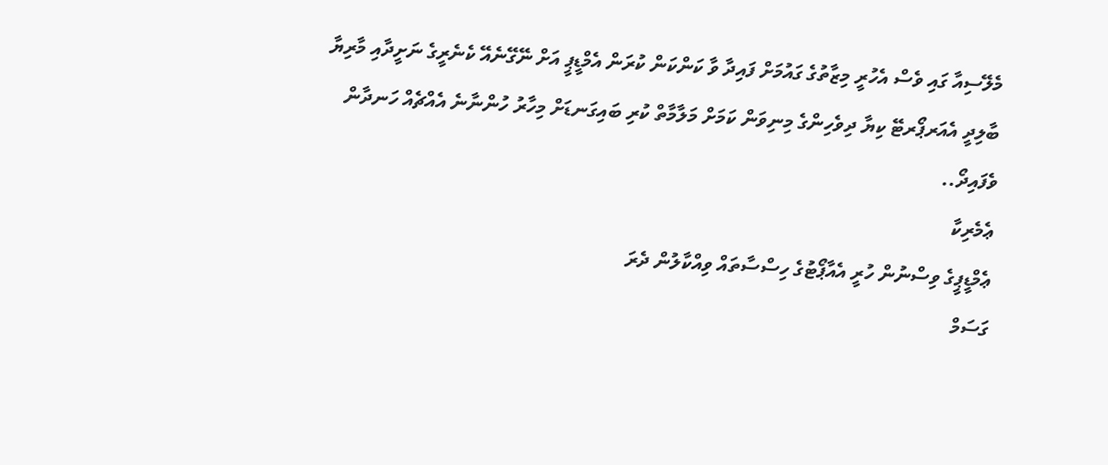މެލޭސިއާ ގައި ވެސް އެހުރީ މިޒާތުގެ ގައުމަށް ފައިދާ ވާ ކަންކަން ކުރަން އެމްޑީޕީ އަށް ނޭގޭނެއޭ ކެނެރީގެ ނަށީދާއި މާރިޔާ ބާލިދީ އެއަރޕޯރޓޭ ކިޔާ ދިވެހިންގެ މިނިވަން ކަމަށް މަލާމާތް ކުރި ބައިގަނޑަށް މިހާރު ހުންނާނެ އެއްޗެއް ހަނދާން ވެފައިދޯ..
ޢެމެރިކާ
ޢެމްޑީޕީގެ ވިސްނުން ހުރީ އެއާޕޯޓުގެ ހިސްސާތައް ވިއްކާލުން ދެރަ
ގަސަމް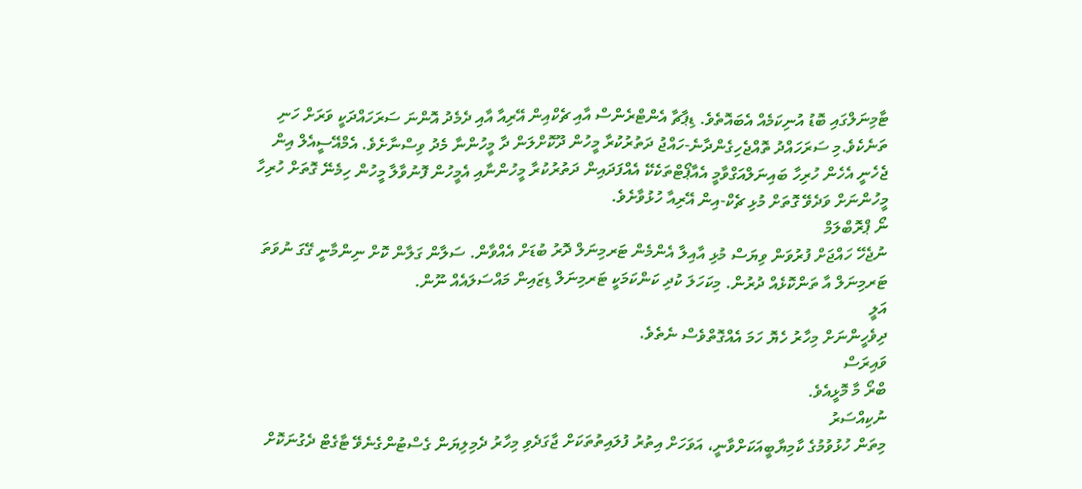ޓާމިނަލްގައި ބޮޑު އުނިކަމެއް އެބައޮތެވެ. ޑިޕާޗާ އެންޓްރެންސް އާއި ޗެކްއިން އޭރިއާ އާއި ދެމެދު އޮންނަ ސަރަހައްދަކީ ވަރަށް ހަނި ތަނެކެވެ.މި ސަރަހައްދު ތޮއްޖެހިގެންދާނެ-ހައްޖު ދަތުރުކުރާ މީހުން ދޫކޮށްލަން ދާ މީހުންނާ މެދު ވިސްނާށެވެ. އެމްއޭސީއެލް އިން ޖެހެނީ އެހެން ހުރިހާ ބައިނަލްއަގްވާމީ އެއާޕޯޓްތަކެކޭ އެއްފަދައިން ދަތުރުކުރާ މީހުންނާއި އެމީހުން ފޮނުވާލާ މީހުން ހިމެނޭ ގޮތަށް ހުރިހާ މީހުންނަށް ވަދެވޭ ގޮތަށް މުޅި ޗެކް-އިން އޭރިއާ ހުޅުވާށެވެ.
ނޯ ޕްރޮބްލަމް
ނުޖެހޭ ހައްޖަށް ފުރުވަން ވިޔަސް މުޅި އާއިލާ އެންމެން ޓަރމިނަލް ދޮރު ބުޑަށް އެއްވާން. ސަލާން ގަލާން ކޮށް ނިންމާނީ ގޭގަ ނުވަތަ ޓަރމިނަލް އާ ތަންކޮޅެއް ދުރުން. މިކަހަލަ ކުދި ކަންކަމަކީ ޓަރމިނަލް ޑިޒައިން މައްސަލައެއް ނޫން.
އަލީ
ދިވެހީންނަށް މިހާރު ހެޔޮ ހަމަ އެއްގޮތްވެސް ނެތެވެ.
ވައިރަސް
ބްރޯ މާ މޮޅީއެވެ.
ނުކިއްސަރު
މިތަން ހުޅުވުމުގެ ކާމިޔާބީއަކަށްވާނީ، އަވަހަށް އިތުރު ފުލައިތުތަކަށް ޖާގަދެވި މިހާރު ދެމިލިޔަން ގެސްޓުންގެނެވޭ ޓާގެޓް ދެގުނަކޮށް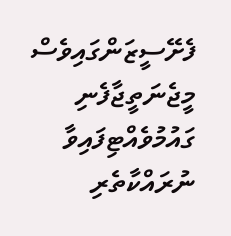ފެށޭސީޒަންގައިވެސް މީޖެނަތީޖާފެނި ގައުމުވެއްޓިފައިވާ ނުރައްކާތެރި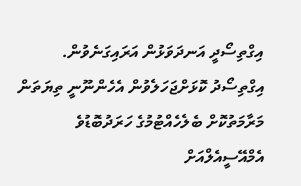އިގްތިސޯދީ އަނދަވަޅުން އަރައިގަނެވުން. އިގްތިސޯދު ކޮޅަށްޖަހަލެވުން އެހެންނޫނީ ތިޔަތަން މަރާމަތުކޮށް ބެލެހެއްޓުމުގެ ހަރަދުބޮޑުވެ އެމްއޭސީއެލްއަށް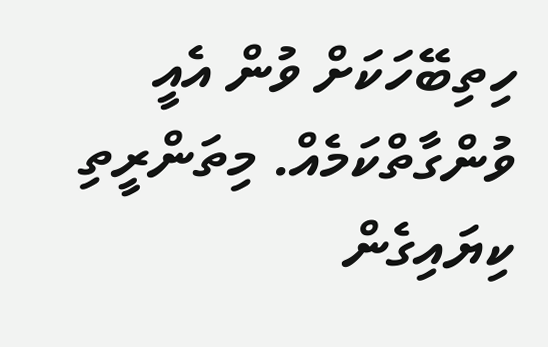ހިތިބޭހަކަށް ވުން އެއީ ވުންގާތްކަމެއް. މިތަންރީތި ކިޔައިގެން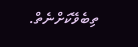ތިބެވޭކަށްނެތް.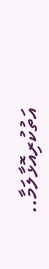އަތުކުރިއޮޅާލަމާ..